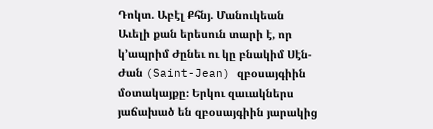Դոկտ. Աբէլ Քհնյ. Մանուկեան
Աւելի քան երեսուն տարի է, որ կ’ապրիմ Ժընեւ ու կը բնակիմ Սէն-Ժան (Saint-Jean) զբօսայգիին մօտակայքը։ Երկու զաւակներս յաճախած են զբօսայգիին յարակից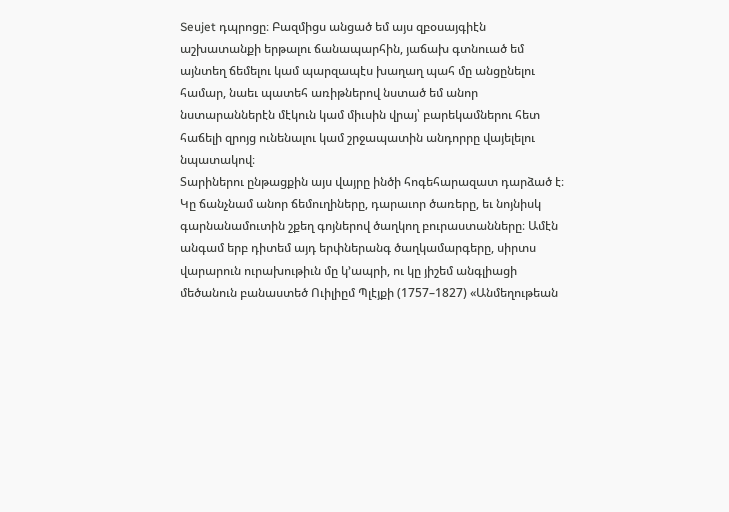Seujet դպրոցը։ Բազմիցս անցած եմ այս զբօսայգիէն աշխատանքի երթալու ճանապարհին, յաճախ գտնուած եմ այնտեղ ճեմելու կամ պարզապէս խաղաղ պահ մը անցընելու համար, նաեւ պատեհ առիթներով նստած եմ անոր նստարաններէն մէկուն կամ միւսին վրայ՝ բարեկամներու հետ հաճելի զրոյց ունենալու կամ շրջապատին անդորրը վայելելու նպատակով։
Տարիներու ընթացքին այս վայրը ինծի հոգեհարազատ դարձած է։ Կը ճանչնամ անոր ճեմուղիները, դարաւոր ծառերը, եւ նոյնիսկ գարնանամուտին շքեղ գոյներով ծաղկող բուրաստանները։ Ամէն անգամ երբ դիտեմ այդ երփներանգ ծաղկամարգերը, սիրտս վարարուն ուրախութիւն մը կ’ապրի, ու կը յիշեմ անգլիացի մեծանուն բանաստեծ Ուիլիըմ Պլէյքի (1757–1827) «Անմեղութեան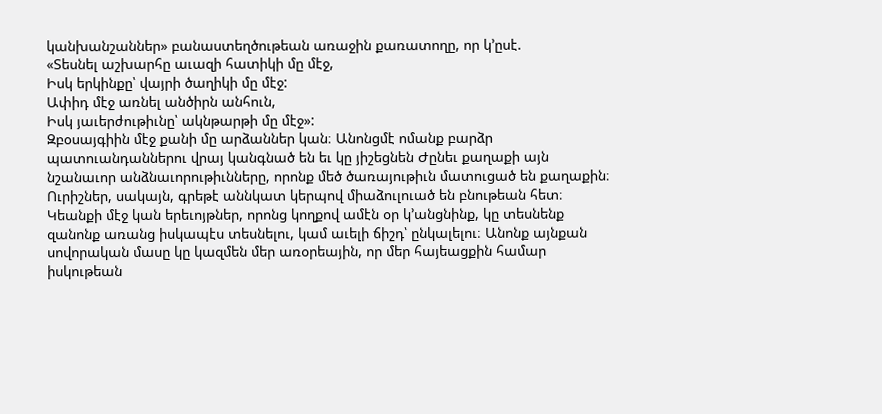կանխանշաններ» բանաստեղծութեան առաջին քառատողը, որ կ’ըսէ.
«Տեսնել աշխարհը աւազի հատիկի մը մէջ,
Իսկ երկինքը՝ վայրի ծաղիկի մը մէջ:
Ափիդ մէջ առնել անծիրն անհուն,
Իսկ յաւերժութիւնը՝ ակնթարթի մը մէջ»:
Զբօսայգիին մէջ քանի մը արձաններ կան։ Անոնցմէ ոմանք բարձր պատուանդաններու վրայ կանգնած են եւ կը յիշեցնեն Ժընեւ քաղաքի այն նշանաւոր անձնաւորութիւնները, որոնք մեծ ծառայութիւն մատուցած են քաղաքին։ Ուրիշներ, սակայն, գրեթէ աննկատ կերպով միաձուլուած են բնութեան հետ։
Կեանքի մէջ կան երեւոյթներ, որոնց կողքով ամէն օր կ’անցնինք, կը տեսնենք զանոնք առանց իսկապէս տեսնելու, կամ աւելի ճիշդ՝ ընկալելու։ Անոնք այնքան սովորական մասը կը կազմեն մեր առօրեային, որ մեր հայեացքին համար իսկութեան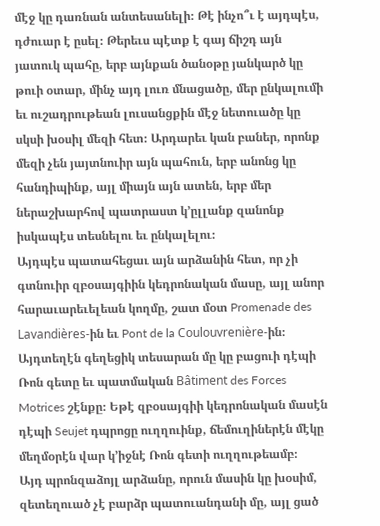մէջ կը դառնան անտեսանելի։ Թէ ինչո՞ւ է այդպէս, դժուար է ըսել։ Թերեւս պէտք է գայ ճիշդ այն յատուկ պահը, երբ այնքան ծանօթը յանկարծ կը թուի օտար, մինչ այդ լուռ մնացածը, մեր ընկալումի եւ ուշադրութեան լուսանցքին մէջ նետուածը կը սկսի խօսիլ մեզի հետ։ Արդարեւ կան բաներ, որոնք մեզի չեն յայտնուիր այն պահուն, երբ անոնց կը հանդիպինք, այլ միայն այն ատեն, երբ մեր ներաշխարհով պատրաստ կ’ըլլանք զանոնք իսկապէս տեսնելու եւ ընկալելու։
Այդպէս պատահեցաւ այն արձանին հետ, որ չի գտնուիր զբօսայգիին կեդրոնական մասը, այլ անոր հարաւարեւելեան կողմը, շատ մօտ Promenade des Lavandières-ին եւ Pont de la Coulouvrenière-ին։ Այդտեղէն գեղեցիկ տեսարան մը կը բացուի դէպի Ռոն գետը եւ պատմական Bâtiment des Forces Motrices շէնքը։ Եթէ զբօսայգիի կեդրոնական մասէն դէպի Seujet դպրոցը ուղղուինք, ճեմուղիներէն մէկը մեղմօրէն վար կ’իջնէ Ռոն գետի ուղղութեամբ։
Այդ պրոնզաձոյլ արձանը, որուն մասին կը խօսիմ, զետեղուած չէ բարձր պատուանդանի մը, այլ ցած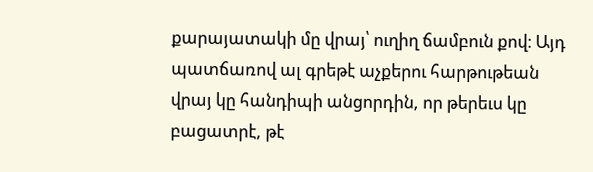քարայատակի մը վրայ՝ ուղիղ ճամբուն քով։ Այդ պատճառով ալ գրեթէ աչքերու հարթութեան վրայ կը հանդիպի անցորդին, որ թերեւս կը բացատրէ, թէ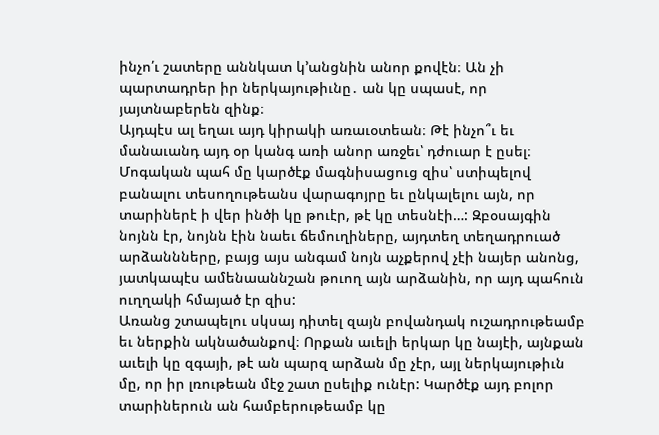ինչո՛ւ շատերը աննկատ կ’անցնին անոր քովէն։ Ան չի պարտադրեր իր ներկայութիւնը․ ան կը սպասէ, որ յայտնաբերեն զինք։
Այդպէս ալ եղաւ այդ կիրակի առաւօտեան։ Թէ ինչո՞ւ եւ մանաւանդ այդ օր կանգ առի անոր առջեւ՝ դժուար է ըսել։ Մոգական պահ մը կարծէք մագնիսացուց զիս՝ ստիպելով բանալու տեսողութեանս վարագոյրը եւ ընկալելու այն, որ տարիներէ ի վեր ինծի կը թուէր, թէ կը տեսնէի…: Զբօսայգին նոյնն էր, նոյնն էին նաեւ ճեմուղիները, այդտեղ տեղադրուած արձաննները, բայց այս անգամ նոյն աչքերով չէի նայեր անոնց, յատկապէս ամենաաննշան թուող այն արձանին, որ այդ պահուն ուղղակի հմայած էր զիս:
Առանց շտապելու սկսայ դիտել զայն բովանդակ ուշադրութեամբ եւ ներքին ակնածանքով։ Որքան աւելի երկար կը նայէի, այնքան աւելի կը զգայի, թէ ան պարզ արձան մը չէր, այլ ներկայութիւն մը, որ իր լռութեան մէջ շատ ըսելիք ունէր: Կարծէք այդ բոլոր տարիներուն ան համբերութեամբ կը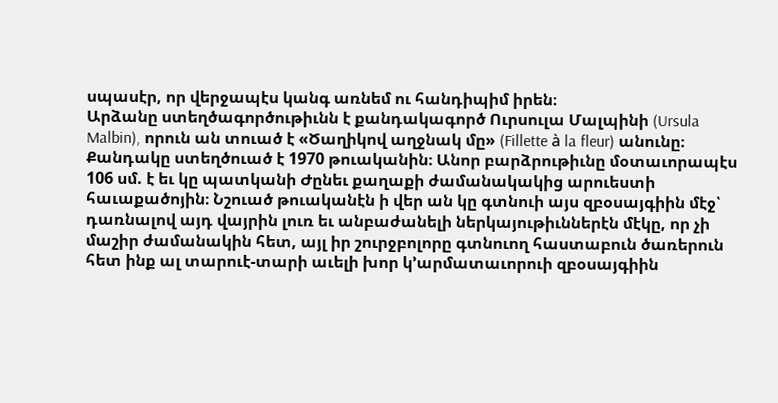սպասէր, որ վերջապէս կանգ առնեմ ու հանդիպիմ իրեն։
Արձանը ստեղծագործութիւնն է քանդակագործ Ուրսուլա Մալպինի (Ursula Malbin), որուն ան տուած է «Ծաղիկով աղջնակ մը» (Fillette à la fleur) անունը։ Քանդակը ստեղծուած է 1970 թուականին։ Անոր բարձրութիւնը մօտաւորապէս 106 սմ. է եւ կը պատկանի Ժընեւ քաղաքի ժամանակակից արուեստի հաւաքածոյին։ Նշուած թուականէն ի վեր ան կը գտնուի այս զբօսայգիին մէջ՝ դառնալով այդ վայրին լուռ եւ անբաժանելի ներկայութիւններէն մէկը, որ չի մաշիր ժամանակին հետ, այլ իր շուրջբոլորը գտնուող հաստաբուն ծառերուն հետ ինք ալ տարուէ-տարի աւելի խոր կ’արմատաւորուի զբօսայգիին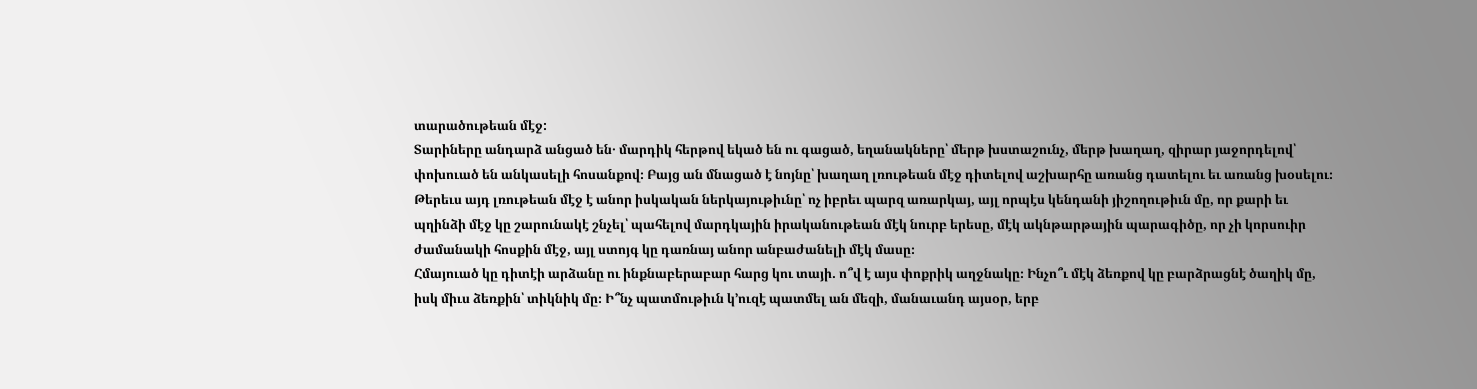տարածութեան մէջ:
Տարիները անդարձ անցած են․ մարդիկ հերթով եկած են ու գացած, եղանակները՝ մերթ խստաշունչ, մերթ խաղաղ, զիրար յաջորդելով՝ փոխուած են անկասելի հոսանքով։ Բայց ան մնացած է նոյնը՝ խաղաղ լռութեան մէջ դիտելով աշխարհը առանց դատելու եւ առանց խօսելու։ Թերեւս այդ լռութեան մէջ է անոր իսկական ներկայութիւնը՝ ոչ իբրեւ պարզ առարկայ, այլ որպէս կենդանի յիշողութիւն մը, որ քարի եւ պղինձի մէջ կը շարունակէ շնչել՝ պահելով մարդկային իրականութեան մէկ նուրբ երեսը, մէկ ակնթարթային պարագիծը, որ չի կորսուիր ժամանակի հոսքին մէջ, այլ ստոյգ կը դառնայ անոր անբաժանելի մէկ մասը։
Հմայուած կը դիտէի արձանը ու ինքնաբերաբար հարց կու տայի. ո՞վ է այս փոքրիկ աղջնակը։ Ինչո՞ւ մէկ ձեռքով կը բարձրացնէ ծաղիկ մը, իսկ միւս ձեռքին՝ տիկնիկ մը։ Ի՞նչ պատմութիւն կ’ուզէ պատմել ան մեզի, մանաւանդ այսօր, երբ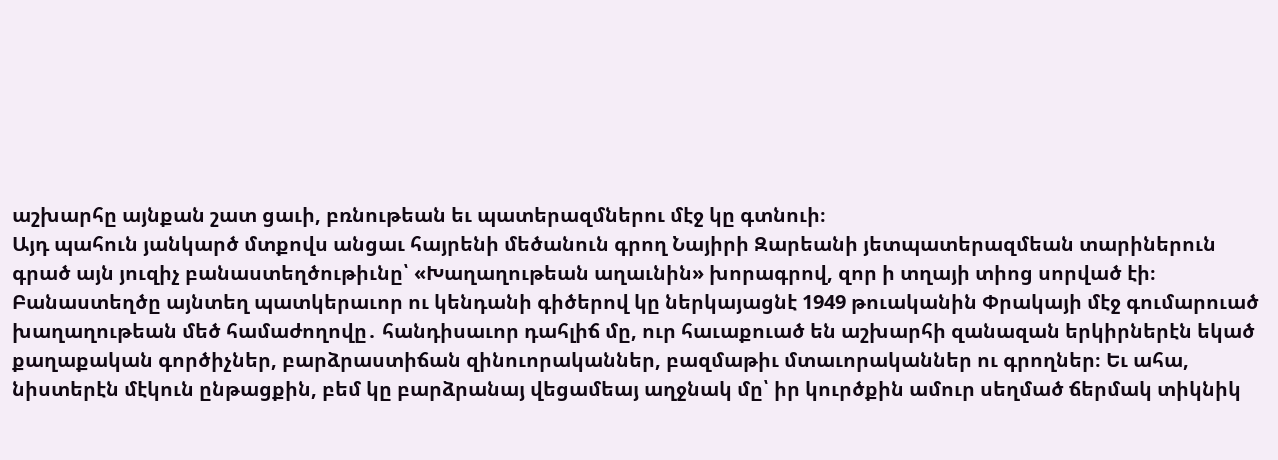աշխարհը այնքան շատ ցաւի, բռնութեան եւ պատերազմներու մէջ կը գտնուի։
Այդ պահուն յանկարծ մտքովս անցաւ հայրենի մեծանուն գրող Նայիրի Զարեանի յետպատերազմեան տարիներուն գրած այն յուզիչ բանաստեղծութիւնը՝ «Խաղաղութեան աղաւնին» խորագրով, զոր ի տղայի տիոց սորված էի։ Բանաստեղծը այնտեղ պատկերաւոր ու կենդանի գիծերով կը ներկայացնէ 1949 թուականին Փրակայի մէջ գումարուած խաղաղութեան մեծ համաժողովը․ հանդիսաւոր դահլիճ մը, ուր հաւաքուած են աշխարհի զանազան երկիրներէն եկած քաղաքական գործիչներ, բարձրաստիճան զինուորականներ, բազմաթիւ մտաւորականներ ու գրողներ։ Եւ ահա, նիստերէն մէկուն ընթացքին, բեմ կը բարձրանայ վեցամեայ աղջնակ մը՝ իր կուրծքին ամուր սեղմած ճերմակ տիկնիկ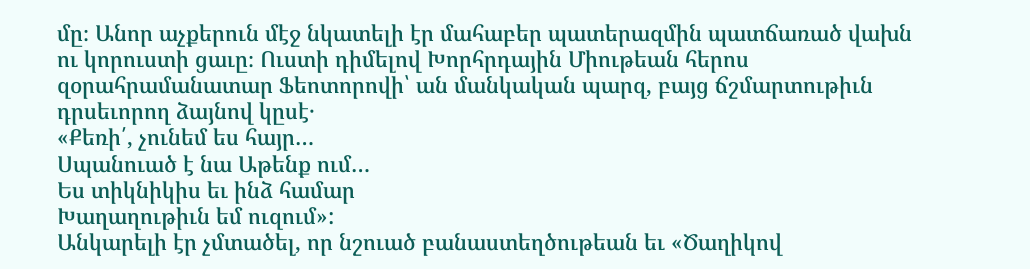մը։ Անոր աչքերուն մէջ նկատելի էր մահաբեր պատերազմին պատճառած վախն ու կորուստի ցաւը։ Ուստի դիմելով Խորհրդային Միութեան հերոս զօրահրամանատար Ֆեոտորովի՝ ան մանկական պարզ, բայց ճշմարտութիւն դրսեւորող ձայնով կըսէ․
«Քեռի՛, չունեմ ես հայր…
Սպանուած է նա Աթենք ում…
Ես տիկնիկիս եւ ինձ համար
Խաղաղութիւն եմ ուզում»:
Անկարելի էր չմտածել, որ նշուած բանաստեղծութեան եւ «Ծաղիկով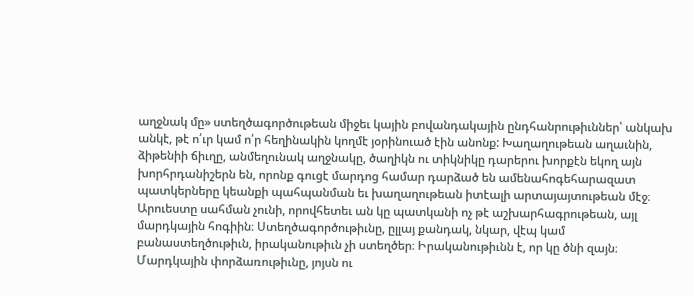աղջնակ մը» ստեղծագործութեան միջեւ կային բովանդակային ընդհանրութիւններ՝ անկախ անկէ, թէ ո՛ւր կամ ո՛ր հեղինակին կողմէ յօրինուած էին անոնք: Խաղաղութեան աղաւնին, ձիթենիի ճիւղը, անմեղունակ աղջնակը, ծաղիկն ու տիկնիկը դարերու խորքէն եկող այն խորհրդանիշերն են, որոնք գուցէ մարդոց համար դարձած են ամենահոգեհարազատ պատկերները կեանքի պահպանման եւ խաղաղութեան իտէալի արտայայտութեան մէջ։
Արուեստը սահման չունի, որովհետեւ ան կը պատկանի ոչ թէ աշխարհագրութեան, այլ մարդկային հոգիին։ Ստեղծագործութիւնը, ըլլայ քանդակ, նկար, վէպ կամ բանաստեղծութիւն, իրականութիւն չի ստեղծեր։ Իրականութիւնն է, որ կը ծնի զայն։ Մարդկային փորձառութիւնը, յոյսն ու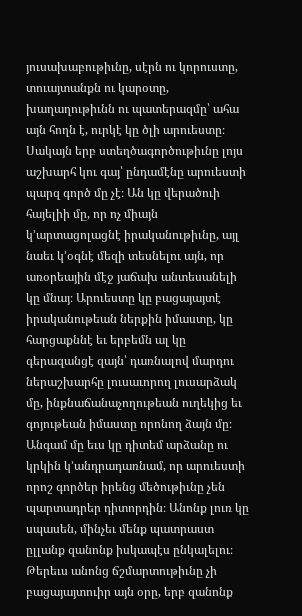յուսախաբութիւնը, սէրն ու կորուստը, տուայտանքն ու կարօտը, խաղաղութիւնն ու պատերազմը՝ ահա այն հողն է, ուրկէ կը ծլի արուեստը։ Սակայն երբ ստեղծագործութիւնը լոյս աշխարհ կու գայ՝ ընդամէնը արուեստի պարզ գործ մը չէ։ Ան կը վերածուի հայելիի մը, որ ոչ միայն կ’արտացոլացնէ իրականութիւնը, այլ նաեւ կ’օգնէ մեզի տեսնելու այն, որ առօրեային մէջ յաճախ անտեսանելի կը մնայ։ Արուեստը կը բացայայտէ իրականութեան ներքին իմաստը, կը հարցաքննէ եւ երբեմն ալ կը գերազանցէ զայն՝ դառնալով մարդու ներաշխարհը լուսաւորող լուսարձակ մը, ինքնաճանաչողութեան ուղեկից եւ գոյութեան իմաստը որոնող ձայն մը։
Անգամ մը եւս կը դիտեմ արձանը ու կրկին կ’անդրադառնամ, որ արուեստի որոշ գործեր իրենց մեծութիւնը չեն պարտադրեր դիտորդին։ Անոնք լուռ կը սպասեն, մինչեւ մենք պատրաստ ըլլանք զանոնք իսկապէս ընկալելու։ Թերեւս անոնց ճշմարտութիւնը չի բացայայտուիր այն օրը, երբ զանոնք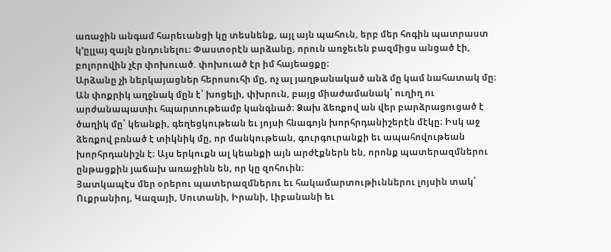առաջին անգամ հարեւանցի կը տեսնենք, այլ այն պահուն, երբ մեր հոգին պատրաստ կ’ըլլայ զայն ընդունելու։ Փաստօրէն արձանը, որուն առջեւեն բազմիցս անցած էի, բոլորովին չէր փոխուած. փոխուած էր իմ հայեացքը։
Արձանը չի ներկայացներ հերոսուհի մը, ոչ ալ յաղթանակած անձ մը կամ նահատակ մը։ Ան փոքրիկ աղջնակ մըն է՝ խոցելի, փխրուն, բայց միաժամանակ՝ ուղիղ ու արժանապատիւ հպարտութեամբ կանգնած։ Ձախ ձեռքով ան վեր բարձրացուցած է ծաղիկ մը՝ կեանքի, գեղեցկութեան եւ յոյսի հնագոյն խորհրդանիշերէն մէկը։ Իսկ աջ ձեռքով բռնած է տիկնիկ մը, որ մանկութեան, գուրգուրանքի եւ ապահովութեան խորհրդանիշն է։ Այս երկուքն ալ կեանքի այն արժէքներն են, որոնք պատերազմներու ընթացքին յաճախ առաջինն են, որ կը զոհուին։
Յատկապէս մեր օրերու պատերազմներու եւ հակամարտութիւններու լոյսին տակ՝ Ուքրանիոյ, Կազայի, Սուտանի, Իրանի, Լիբանանի եւ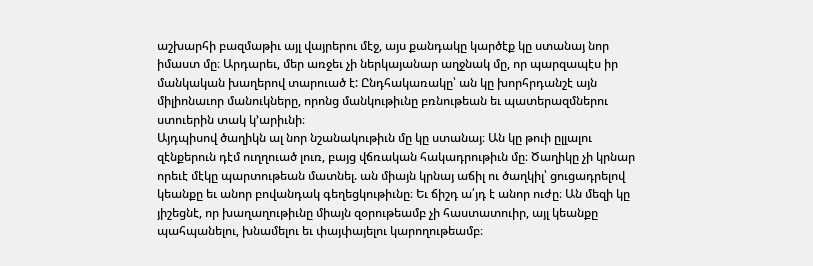աշխարհի բազմաթիւ այլ վայրերու մէջ, այս քանդակը կարծէք կը ստանայ նոր իմաստ մը։ Արդարեւ, մեր առջեւ չի ներկայանար աղջնակ մը, որ պարզապէս իր մանկական խաղերով տարուած է: Ընդհակառակը՝ ան կը խորհրդանշէ այն միլիոնաւոր մանուկները, որոնց մանկութիւնը բռնութեան եւ պատերազմներու ստուերին տակ կ’արիւնի։
Այդպիսով ծաղիկն ալ նոր նշանակութիւն մը կը ստանայ։ Ան կը թուի ըլլալու զէնքերուն դէմ ուղղուած լուռ, բայց վճռական հակադրութիւն մը։ Ծաղիկը չի կրնար որեւէ մէկը պարտութեան մատնել. ան միայն կրնայ աճիլ ու ծաղկիլ՝ ցուցադրելով կեանքը եւ անոր բովանդակ գեղեցկութիւնը։ Եւ ճիշդ ա՛յդ է անոր ուժը։ Ան մեզի կը յիշեցնէ, որ խաղաղութիւնը միայն զօրութեամբ չի հաստատուիր, այլ կեանքը պահպանելու, խնամելու եւ փայփայելու կարողութեամբ։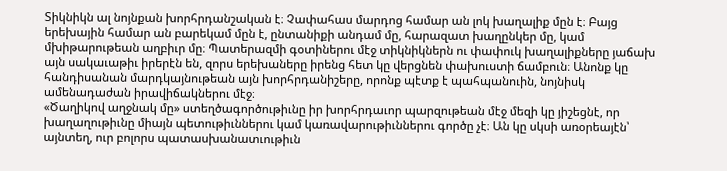Տիկնիկն ալ նոյնքան խորհրդանշական է։ Չափահաս մարդոց համար ան լոկ խաղալիք մըն է։ Բայց երեխային համար ան բարեկամ մըն է, ընտանիքի անդամ մը, հարազատ խաղընկեր մը, կամ մխիթարութեան աղբիւր մը։ Պատերազմի գօտիներու մէջ տիկնիկներն ու փափուկ խաղալիքները յաճախ այն սակաւաթիւ իրերէն են, զորս երեխաները իրենց հետ կը վերցնեն փախուստի ճամբուն։ Անոնք կը հանդիսանան մարդկայնութեան այն խորհրդանիշերը, որոնք պէտք է պահպանուին, նոյնիսկ ամենադաժան իրավիճակներու մէջ։
«Ծաղիկով աղջնակ մը» ստեղծագործութիւնը իր խորհրդաւոր պարզութեան մէջ մեզի կը յիշեցնէ, որ խաղաղութիւնը միայն պետութիւններու կամ կառավարութիւններու գործը չէ։ Ան կը սկսի առօրեայէն՝ այնտեղ, ուր բոլորս պատասխանատւութիւն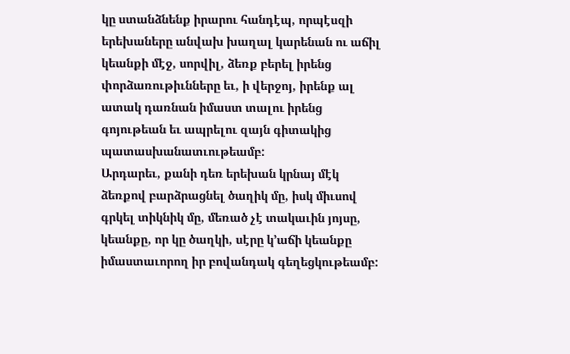կը ստանձնենք իրարու հանդէպ, որպէսզի երեխաները անվախ խաղալ կարենան ու աճիլ կեանքի մէջ, սորվիլ, ձեռք բերել իրենց փորձառութիւնները եւ, ի վերջոյ, իրենք ալ ատակ դառնան իմաստ տալու իրենց գոյութեան եւ ապրելու զայն գիտակից պատասխանատւութեամբ:
Արդարեւ, քանի դեռ երեխան կրնայ մէկ ձեռքով բարձրացնել ծաղիկ մը, իսկ միւսով գրկել տիկնիկ մը, մեռած չէ տակաւին յոյսը, կեանքը, որ կը ծաղկի, սէրը կ’աճի կեանքը իմաստաւորող իր բովանդակ գեղեցկութեամբ: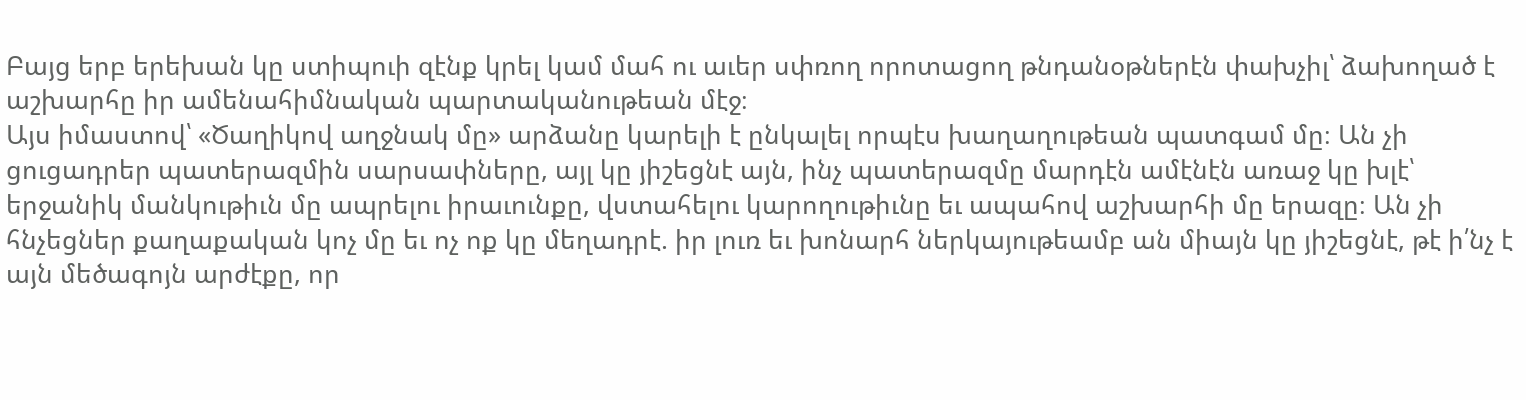Բայց երբ երեխան կը ստիպուի զէնք կրել կամ մահ ու աւեր սփռող որոտացող թնդանօթներէն փախչիլ՝ ձախողած է աշխարհը իր ամենահիմնական պարտականութեան մէջ։
Այս իմաստով՝ «Ծաղիկով աղջնակ մը» արձանը կարելի է ընկալել որպէս խաղաղութեան պատգամ մը։ Ան չի ցուցադրեր պատերազմին սարսափները, այլ կը յիշեցնէ այն, ինչ պատերազմը մարդէն ամէնէն առաջ կը խլէ՝ երջանիկ մանկութիւն մը ապրելու իրաւունքը, վստահելու կարողութիւնը եւ ապահով աշխարհի մը երազը։ Ան չի հնչեցներ քաղաքական կոչ մը եւ ոչ ոք կը մեղադրէ. իր լուռ եւ խոնարհ ներկայութեամբ ան միայն կը յիշեցնէ, թէ ի՛նչ է այն մեծագոյն արժէքը, որ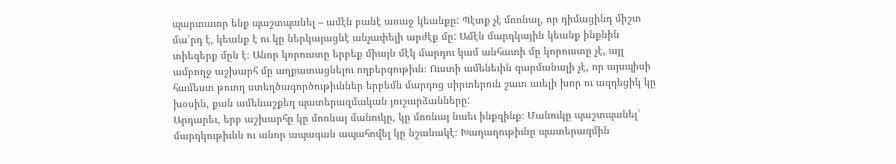պարտաւոր ենք պաշտպանել – ամէն բանէ առաջ կեանքը: Պէտք չէ մոռնալ, որ դիմացինդ միշտ մա՛րդ է, կեանք է ու կը ներկայացնէ անչափելի արժէք մը: Ամէն մարդկային կեանք ինքնին տիեզերք մըն է։ Անոր կորուստը երբեք միայն մէկ մարդու կամ անհատի մը կորուստը չէ, այլ ամբողջ աշխարհ մը աղքատացնելու ողբերգութիւն։ Ուստի ամենեւին զարմանալի չէ, որ այսպիսի համեստ թուող ստեղծագործութիւններ երբեմն մարդոց սիրտերուն շատ աւելի խոր ու ազդեցիկ կը խօսին, քան ամենաշքեղ պատերազմական յուշարձանները:
Արդարեւ, երբ աշխարհը կը մոռնայ մանուկը, կը մոռնայ նաեւ ինքզինք։ Մանուկը պաշտպանել՝ մարդկութիւնն ու անոր ապագան ապահովել կը նշանակէ։ Խաղաղութիւնը պատերազմին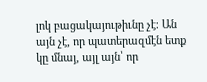լոկ բացակայութիւնը չէ։ Ան այն չէ, որ պատերազմէն ետք կը մնայ, այլ այն՝ որ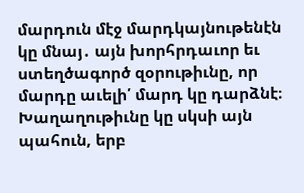մարդուն մէջ մարդկայնութենէն կը մնայ․ այն խորհրդաւոր եւ ստեղծագործ զօրութիւնը, որ մարդը աւելի՛ մարդ կը դարձնէ։ Խաղաղութիւնը կը սկսի այն պահուն, երբ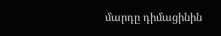մարդը դիմացինին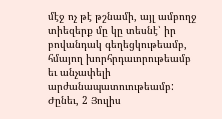մէջ ոչ թէ թշնամի, այլ ամբողջ տիեզերք մը կը տեսնէ՝ իր բովանդակ գեղեցկութեամբ, հմայող խորհրդաւորութեամբ եւ անչափելի արժանապատուութեամբ:
Ժընեւ, 2 Յուլիս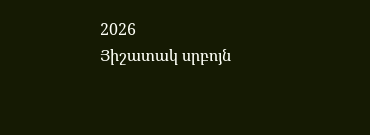2026
Յիշատակ սրբոյն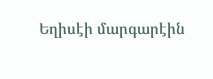Եղիսէի մարգարէին